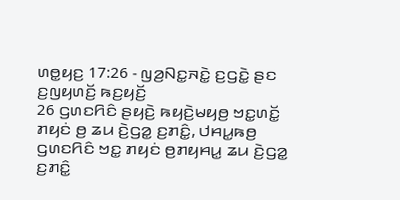ꤛꤥ꤭ꤟꤢ꤬ 17:26 - ꤜꤤ꤬ꤡꤢ꤭ꤏꤢꤧ꤭ ꤢ꤬ꤞꤢꤧ꤭ ꤔꤢ ꤢ꤬ꤜꤟꤛꤢꤩ꤬ ꤒꤢ꤬ꤟꤢꤩ꤬
26 ꤞꤛꤢꤖꤢꤨ ꤔꤟꤢꤧ꤬ ꤒꤟꤢꤧ꤬ꤗꤟꤥ꤬ ꤠꤢ꤭ꤛꤢꤩ꤭ ꤊꤟꤢꤦ ꤥ꤬ ꤘꤣ ꤢꤧ꤬ꤞꤤ꤭ ꤢ꤬ꤊꤢꤨ꤭, ꤓꤌꤣ꤭ꤒꤥ꤬ ꤞꤛꤢꤖꤢꤨ ꤠꤢ꤭ ꤊꤟꤢꤦ ꤥ꤬ꤊꤟꤌꤣ꤭ ꤘꤣ ꤢꤧ꤬ꤞꤤ꤭ ꤢ꤬ꤊꤢꤨ꤭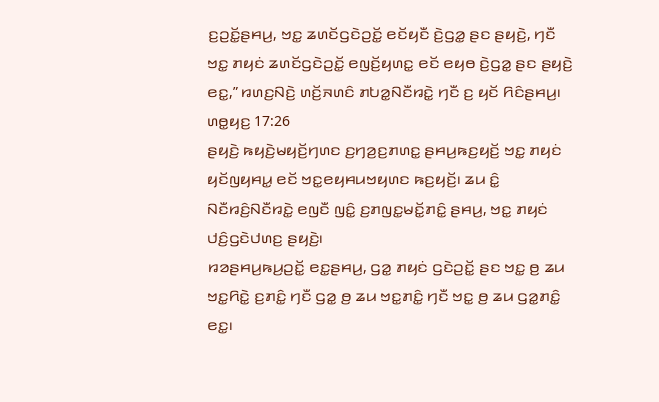ꤢ꤬ꤑꤢꤩ꤭ꤔꤌꤣ꤬, ꤠꤢ꤭ ꤘꤛꤢꤩꤞꤢꤧꤑꤢꤩ꤭ ꤕꤢꤩꤟꤢꤪ ꤢꤧ꤬ꤞꤤ꤭ ꤔꤢ ꤔꤟꤢꤧ꤬, ꤚꤢꤪ ꤠꤢ꤭ ꤊꤟꤢꤦ ꤘꤛꤢꤩꤞꤢꤧꤑꤢꤩ꤭ ꤕꤜꤢꤩ꤬ꤟꤛꤢ꤭ ꤕꤢꤩ ꤕꤟꤥ ꤢꤧ꤬ꤞꤤ꤭ ꤔꤢ ꤔꤟꤢꤧ꤬ ꤕꤢ꤭,” ꤙꤛꤢ꤬ꤡꤢꤧ꤬ ꤛꤢꤩ꤬ꤏꤛꤢꤨ ꤊꤝꤤ꤭ꤡꤢꤪꤙꤢꤧ꤭ ꤚꤢꤪ ꤢ꤬ ꤟꤢꤩ ꤖꤢꤨꤔꤌꤣ꤬꤯
ꤛꤥ꤭ꤟꤢ꤬ 17:26
ꤔꤟꤢꤧ꤬ ꤒꤟꤢꤧ꤬ꤗꤟꤢꤩ꤬ꤚꤛꤢ ꤢ꤬ꤚꤤ꤬ꤢ꤬ꤊꤛꤢ꤭ ꤔꤌꤣ꤬ꤒꤢ꤬ꤟꤢꤩ꤬ ꤠꤢ꤭ ꤊꤟꤢꤦ ꤟꤢꤩꤜꤟꤌꤣ꤭ ꤕꤢꤩ ꤠꤢ꤭ꤕꤟꤌꤣꤠꤟꤛꤢ ꤒꤢ꤬ꤟꤢꤩ꤬꤯ ꤘꤣ ꤢꤨ꤭ ꤡꤢꤪꤙꤢꤨ꤬ꤡꤢꤪꤙꤢꤧ꤭ ꤕꤜꤢꤪ ꤜꤢꤨ꤭ ꤢ꤬ꤊꤜꤢ꤭ꤗꤢꤩ꤭ꤊꤢꤨ꤭ ꤔꤌꤣ꤬, ꤠꤢ꤭ ꤊꤟꤢꤦ ꤓꤢꤨ꤬ꤞꤢꤧꤓꤛꤢ꤬ ꤔꤟꤢꤧ꤬꤯
ꤙꤤꤔꤌꤣ꤬ꤒꤣ꤬ꤑꤢꤩ꤭ ꤕꤢ꤭ꤔꤌꤣ꤬, ꤞꤤ꤭ ꤊꤟꤢꤦ ꤞꤢꤧꤑꤢꤩ꤭ ꤔꤢ ꤠꤢ꤭ ꤥ꤬ ꤘꤣ ꤠꤢ꤭ꤖꤢꤧ꤭ ꤢ꤬ꤊꤢꤨ꤭ ꤚꤢꤪ ꤞꤤ꤭ ꤥ꤬ ꤘꤣ ꤠꤢ꤭ꤊꤢꤨ꤭ ꤚꤢꤪ ꤠꤢ꤭ ꤥ꤬ ꤘꤣ ꤞꤤ꤭ꤊꤢꤨ꤭ ꤕꤢ꤭꤯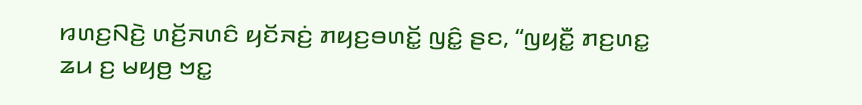ꤙꤛꤢ꤬ꤡꤢꤧ꤬ ꤛꤢꤩ꤬ꤏꤛꤢꤨ ꤟꤢꤩꤏꤢꤦ꤬ ꤊꤟꤢ꤬ꤋꤛꤢꤩ꤭ ꤜꤢꤨ꤭ ꤔꤢ, “ꤜꤟꤢꤪ꤭ ꤊꤢ꤬ꤛꤢ꤭ ꤘꤣ ꤢ꤬ ꤗꤟꤥ꤬ ꤠꤢ꤭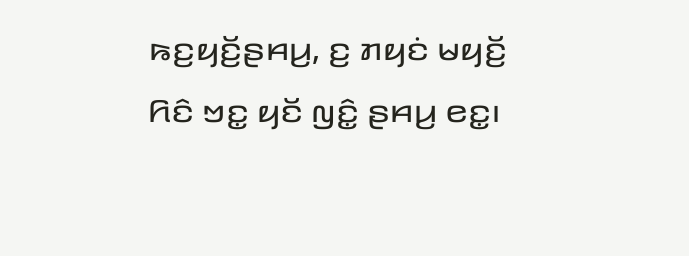ꤒꤢ꤬ꤟꤢꤩ꤬ꤔꤌꤣ꤬, ꤢ꤬ ꤊꤟꤢꤦ ꤗꤟꤢꤩ꤬ ꤖꤢꤨ ꤠꤢ꤭ ꤟꤢꤩ ꤜꤢꤨ꤭ ꤔꤌꤣ꤬ ꤕꤢ꤭꤯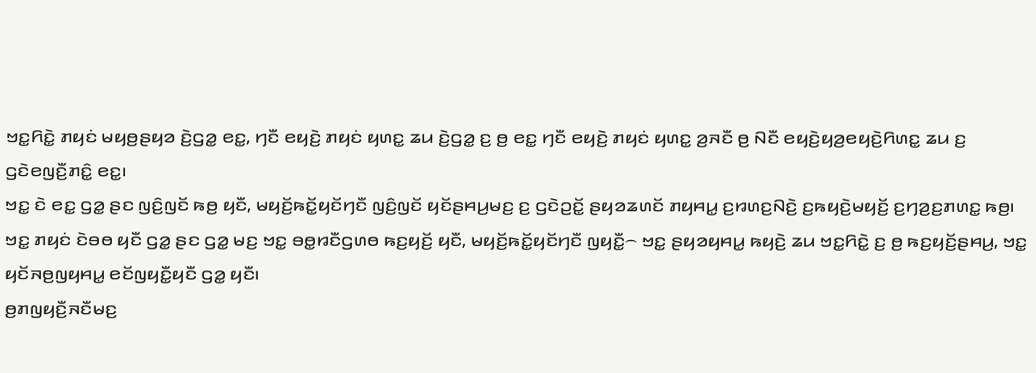ꤠꤢ꤭ꤖꤢꤧ꤭ ꤊꤟꤢꤦ ꤗꤟꤥ꤬ꤔꤟꤤ ꤢꤧ꤬ꤞꤤ꤭ ꤕꤢ꤭, ꤚꤢꤪ ꤕꤟꤢꤧ꤬ ꤊꤟꤢꤦ ꤟꤛꤢ꤭ ꤘꤣ ꤢꤧ꤬ꤞꤤ꤭ ꤢ꤬ ꤥ꤬ ꤕꤢ꤭ ꤚꤢꤪ ꤕꤟꤢꤧ꤬ ꤊꤟꤢꤦ ꤟꤛꤢ꤭ ꤤ꤬ꤏꤢꤪ ꤥ꤬ ꤡꤢꤪ ꤕꤟꤢꤧ꤬ꤟꤤ꤬ꤕꤟꤢꤧ꤬ꤖꤛꤢ꤭ ꤘꤣ ꤢ꤬ ꤞꤢꤧꤕꤜꤢꤪ꤬ꤊꤢꤨ꤭ ꤕꤢ꤭꤯
ꤠꤢ꤭ ꤢꤧ ꤕꤢ꤭ ꤞꤤ꤭ ꤔꤢ ꤜꤢꤨ꤬ꤜꤢꤩ ꤒꤥ꤬ ꤟꤢꤪ, ꤗꤟꤢꤩ꤬ꤒꤢꤩ꤭ꤟꤢꤩꤚꤢꤪ ꤜꤢꤨ꤬ꤜꤢꤩ ꤟꤢꤩꤔꤌꤣ꤬ꤗꤢ꤬ ꤢ꤬ ꤞꤢꤧꤑꤢꤩ꤭ ꤔꤟꤤꤘꤛꤢꤩ ꤊꤟꤌꤣ꤭ ꤢ꤬ꤙꤛꤢ꤬ꤡꤢꤧ꤬ ꤢ꤬ꤒꤟꤢꤧ꤬ꤗꤟꤢꤩ꤬ ꤢ꤬ꤚꤤ꤬ꤢ꤬ꤊꤛꤢ꤭ ꤒꤥ꤬꤯ ꤠꤢ꤭ ꤊꤟꤢꤦ ꤢꤧꤋꤥ ꤟꤢꤪ ꤞꤤ꤭ ꤔꤢ ꤞꤤ꤭ ꤗꤢ꤬ ꤠꤢ꤭ ꤋꤥ꤭ꤙꤢꤪꤞꤛꤥ ꤒꤢ꤬ꤟꤢꤩ꤬ ꤟꤢꤪ, ꤗꤟꤢꤩ꤬ꤒꤢꤩ꤭ꤟꤢꤩꤚꤢꤪ ꤜꤟꤢꤪ꤭꤮ ꤠꤢ꤭ ꤔꤟꤤꤟꤌꤣ꤭ ꤒꤟꤢꤧ꤬ ꤘꤣ ꤠꤢ꤭ꤖꤢꤧ꤭ ꤢ꤬ ꤥ꤬ ꤒꤢ꤬ꤟꤢꤩ꤬ꤔꤌꤣ꤬, ꤠꤢ꤭ ꤟꤢꤩꤏꤥ꤬ꤜꤟꤌꤣ꤭ ꤕꤢꤩꤜꤟꤢꤪ꤭ꤟꤢꤪ ꤞꤤ꤭ ꤟꤢꤪ꤯
ꤥ꤬ꤊꤜꤟꤢꤪ꤬ꤏꤢꤪꤗꤢ꤬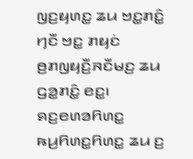ꤜꤢ꤬ꤟꤛꤢ꤭ ꤘꤣ ꤠꤢ꤭ꤊꤢꤨ꤭ ꤚꤢꤪ ꤠꤢ꤭ ꤊꤟꤢꤦ ꤥ꤬ꤊꤜꤟꤢꤪ꤬ꤏꤢꤪꤗꤢ꤬ ꤘꤣ ꤞꤤ꤭ꤊꤢꤨ꤭ ꤕꤢ꤭꤯ ꤎꤢ꤬ꤕꤛꤤꤖꤛꤢ꤭ ꤒꤣ꤬ꤖꤛꤢ꤭ꤖꤛꤢ꤭ ꤘꤣ ꤢ꤬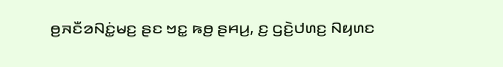ꤥ꤬ꤏꤢꤪꤤꤡꤢꤦ꤭ꤗꤢ꤬ ꤔꤢ ꤠꤢ꤭ ꤒꤥ꤬ ꤔꤌꤣ꤬, ꤢ꤬ ꤞꤢꤧ꤬ꤓꤛꤢ꤬ ꤡꤟꤛꤢ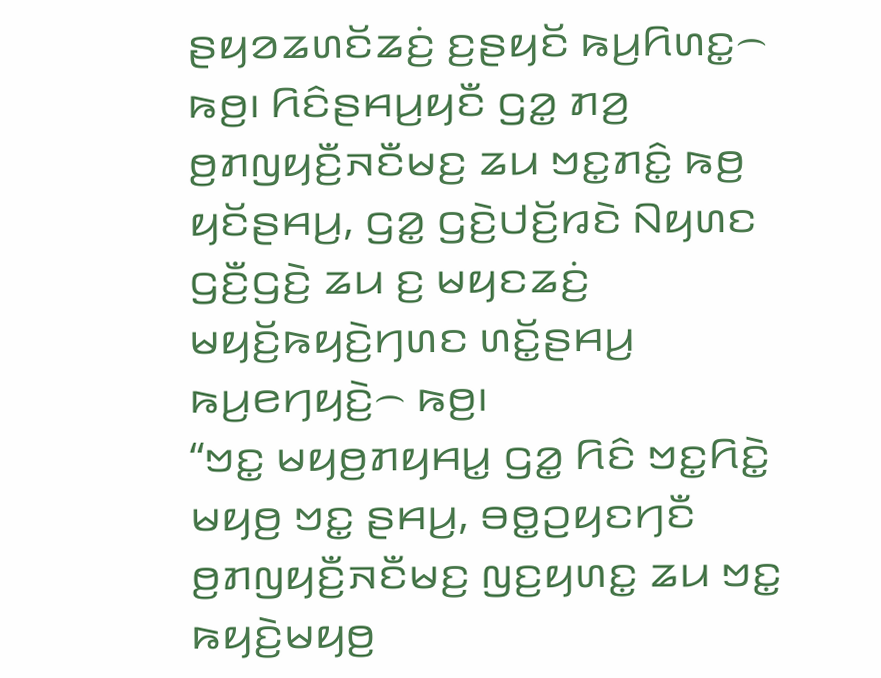ꤔꤟꤤꤘꤛꤢꤩꤘꤢꤦ꤬ ꤢ꤬ꤔꤟꤢꤩ ꤒꤣ꤬ꤖꤛꤢ꤭꤮ ꤒꤥ꤬꤯ ꤖꤢꤨꤔꤌꤣ꤬ꤟꤢꤪ ꤞꤤ꤭ ꤊꤤ꤬ ꤥ꤬ꤊꤜꤟꤢꤪ꤬ꤏꤢꤪꤗꤢ꤬ ꤘꤣ ꤠꤢ꤭ꤊꤢꤨ꤭ ꤒꤥ꤬ ꤟꤢꤩꤔꤌꤣ꤬, ꤞꤤ꤭ ꤞꤢꤧ꤬ꤓꤢꤩ꤬ꤙꤢꤧ ꤡꤟꤛꤢ ꤞꤢꤪ꤬ꤞꤢꤧ꤬ ꤘꤣ ꤢ꤬ ꤗꤟꤢꤘꤢꤦ꤬ ꤗꤟꤢꤩ꤬ꤒꤟꤢꤧ꤬ꤚꤛꤢ ꤛꤢꤩ꤭ꤔꤌꤣ꤬ ꤒꤣ꤬ꤕꤚꤟꤢꤧ꤬꤮ ꤒꤥ꤬꤯
“ꤠꤢ꤭ ꤗꤟꤥ꤬ꤊꤟꤌꤣ꤭ ꤞꤤ꤭ ꤖꤢꤨ ꤠꤢ꤭ꤖꤢꤧ꤭ ꤗꤟꤥ꤬ ꤠꤢ꤭ ꤔꤌꤣ꤬, ꤋꤥ꤭ꤑꤟꤢꤚꤢꤪ ꤥ꤬ꤊꤜꤟꤢꤪ꤬ꤏꤢꤪꤗꤢ꤬ ꤜꤢ꤬ꤟꤛꤢ꤭ ꤘꤣ ꤠꤢ꤭ ꤒꤟꤢꤧ꤬ꤗꤟꤥ꤬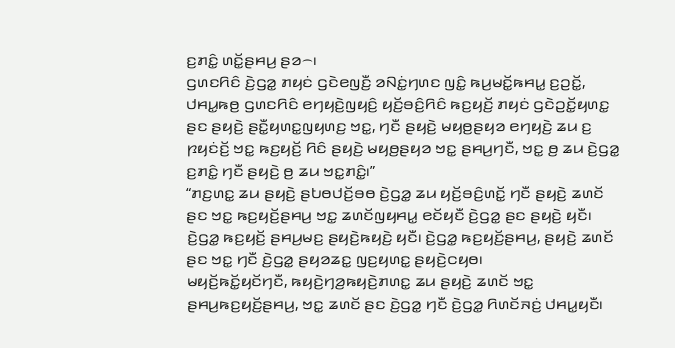ꤢ꤬ꤊꤢꤨ꤭ ꤛꤢꤩ꤭ꤔꤌꤣ꤬ ꤔꤤ꤮꤯
ꤞꤛꤢꤖꤢꤨ ꤢꤧ꤬ꤞꤤ꤭ ꤊꤟꤢꤦ ꤞꤢꤧꤕꤜꤢꤪ꤬ ꤤꤡꤢꤦ꤭ꤚꤛꤢ ꤜꤢꤨ꤭ ꤒꤣ꤬ꤗꤢꤩ꤭ꤒꤌꤣ꤭ ꤢ꤬ꤑꤢꤩ꤭, ꤓꤌꤣ꤭ꤒꤥ꤬ ꤞꤛꤢꤖꤢꤨ ꤕꤚꤟꤢꤧ꤬ꤜꤟꤢꤨ꤬ ꤟꤢꤩ꤬ꤋꤢꤨ꤬ꤖꤢꤨ ꤒꤢ꤬ꤟꤢꤩ꤬ ꤊꤟꤢꤦ ꤞꤢꤧꤑꤢꤩ꤭ꤟꤛꤢ꤭ ꤔꤢ ꤔꤟꤢꤧ꤬ ꤔꤢꤪ꤭ꤟꤛꤢ꤭ꤜꤟꤛꤢ꤬ ꤠꤢ꤭, ꤚꤢꤪ ꤔꤟꤢꤧ꤬ ꤗꤟꤥ꤬ꤔꤟꤤ ꤕꤚꤟꤢꤧ꤬ ꤘꤣ ꤢ꤬ ꤐꤟꤢꤦꤢꤩ꤬ ꤠꤢ꤭ ꤒꤢ꤬ꤟꤢꤩ꤬ ꤖꤢꤨ ꤔꤟꤢꤧ꤬ ꤗꤟꤥ꤬ꤔꤟꤤ ꤠꤢ꤭ ꤔꤌꤣ꤬ꤚꤢꤪ, ꤠꤢ꤭ ꤥ꤬ ꤘꤣ ꤢꤧ꤬ꤞꤤ꤭ ꤢ꤬ꤊꤢꤨ꤭ ꤚꤢꤪ ꤔꤟꤢꤧ꤬ ꤥ꤬ ꤘꤣ ꤠꤢ꤭ꤊꤢꤨ꤭꤯”
“ꤊꤢ꤬ꤛꤢ꤭ ꤘꤣ ꤔꤟꤢꤧ꤬ ꤔꤝꤥꤓꤢꤩ꤬ꤋꤥ ꤢꤧ꤬ꤞꤤ꤭ ꤘꤣ ꤟꤢꤩ꤬ꤋꤢꤨ꤬ꤛꤢꤩ꤭ ꤚꤢꤪ ꤔꤟꤢꤧ꤬ ꤘꤛꤢꤩ ꤔꤢ ꤠꤢ꤭ ꤒꤢ꤬ꤟꤢꤩ꤬ꤔꤌꤣ꤬ ꤠꤢ꤭ ꤘꤛꤢꤩꤜꤟꤌꤣ꤭ ꤕꤢꤩꤟꤢꤪ ꤢꤧ꤬ꤞꤤ꤭ ꤔꤢ ꤔꤟꤢꤧ꤬ ꤟꤢꤪ꤯ ꤢꤧ꤬ꤞꤤ꤭ ꤒꤢ꤬ꤟꤢꤩ꤬ ꤔꤌꤣ꤬ꤗꤢ꤬ ꤔꤟꤢꤧ꤬ꤒꤟꤢꤧ꤬ ꤟꤢꤪ꤯ ꤢꤧ꤬ꤞꤤ꤭ ꤒꤢ꤬ꤟꤢꤩ꤬ꤔꤌꤣ꤬, ꤔꤟꤢꤧ꤬ ꤘꤛꤢꤩ ꤔꤢ ꤠꤢ꤭ ꤚꤢꤪ ꤢꤧ꤬ꤞꤤ꤭ ꤔꤟꤤꤘꤢ꤭ ꤜꤢ꤬ꤟꤛꤢ꤭ ꤔꤟꤢꤧ꤬ꤍꤟꤥ꤯
ꤗꤟꤢꤩ꤬ꤒꤢꤩ꤭ꤟꤢꤩꤚꤢꤪ, ꤒꤟꤢꤧ꤬ꤚꤤ꤬ꤒꤟꤢꤧ꤬ꤊꤛꤢ꤭ ꤘꤣ ꤔꤟꤢꤧ꤬ ꤘꤛꤢꤩ ꤠꤢ꤭ ꤔꤌꤣ꤬ꤒꤢ꤬ꤟꤢꤩ꤬ꤔꤌꤣ꤬, ꤠꤢ꤭ ꤘꤛꤢꤩ ꤔꤢ ꤢꤧ꤬ꤞꤤ꤭ ꤚꤢꤪ ꤢꤧ꤬ꤞꤤ꤭ ꤖꤛꤢꤩꤏꤢꤦ꤬ ꤓꤌꤣ꤭ꤟꤢꤪ꤯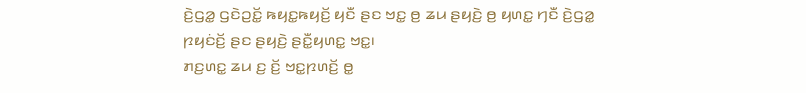ꤢꤧ꤬ꤞꤤ꤭ ꤞꤢꤧꤑꤢꤩ꤭ ꤒꤟꤢ꤭ꤒꤟꤢꤩ꤬ ꤟꤢꤪ ꤔꤢ ꤠꤢ꤭ ꤥ꤬ ꤘꤣ ꤔꤟꤢꤧ꤬ ꤥ꤬ ꤟꤛꤢ꤭ ꤚꤢꤪ ꤢꤧ꤬ꤞꤤ꤭ ꤐꤟꤢꤦꤢꤩ꤬ ꤔꤢ ꤔꤟꤢꤧ꤬ ꤔꤢꤪ꤭ꤟꤛꤢ꤭ ꤠꤢ꤭꤯
ꤊꤢ꤬ꤛꤢ꤭ ꤘꤣ ꤢ꤬ ꤢꤩ꤬ ꤠꤢ꤭ꤐꤛꤢꤩ꤬ ꤥ꤭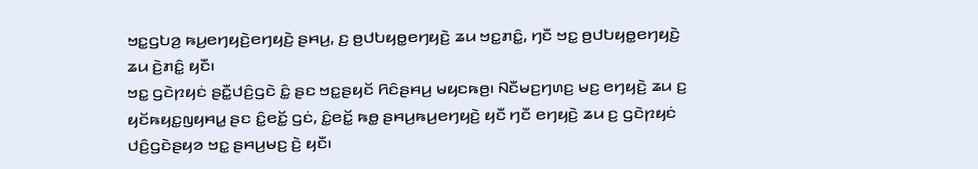ꤠꤢ꤭ꤞꤝꤤ꤬ ꤒꤣ꤬ꤕꤚꤟꤢꤧ꤬ꤕꤚꤟꤢꤧ꤬ ꤔꤌꤣ꤬, ꤢ꤬ ꤥ꤬ꤓꤝꤟꤥ꤭ꤕꤚꤟꤢꤧ꤬ ꤘꤣ ꤠꤢ꤭ꤊꤢꤨ꤭, ꤚꤢꤪ ꤠꤢ꤭ ꤥ꤬ꤓꤝꤟꤥ꤭ꤕꤚꤟꤢꤧ꤬ ꤘꤣ ꤢꤧ꤬ꤊꤢꤨ꤭ ꤟꤢꤪ꤯
ꤠꤢ꤭ ꤞꤢꤧꤐꤟꤢꤦ ꤔꤢꤪ꤭ꤓꤢꤨ꤬ꤞꤢꤧ ꤢꤨ꤭ ꤔꤢ ꤠꤢ꤭ꤔꤟꤢꤩ ꤖꤢꤨꤔꤌꤣ꤬ ꤗꤟꤢꤒꤥ꤬꤯ ꤡꤢꤪꤗꤢ꤬ꤚꤛꤢ꤬ ꤗꤢ꤬ ꤕꤚꤟꤢꤧ꤬ ꤘꤣ ꤢ꤬ ꤟꤢꤩꤒꤟꤢ꤭ꤜꤟꤌꤣ꤭ ꤔꤢ ꤢꤨ꤭ꤕꤢꤩ꤭ ꤞꤢꤦ, ꤢꤨ꤭ꤕꤢꤩ꤭ ꤒꤥ꤭ ꤔꤌꤣ꤬ꤒꤣ꤬ꤕꤚꤟꤢꤧ꤬ ꤟꤢꤪ ꤚꤢꤪ ꤕꤚꤟꤢꤧ꤬ ꤘꤣ ꤢ꤬ ꤞꤢꤧꤐꤟꤢꤦ ꤓꤢꤨ꤬ꤞꤢꤧꤔꤟꤤ ꤠꤢ꤭ ꤔꤌꤣ꤬ꤗꤢ꤬ ꤢꤧ꤬ ꤟꤢꤪ꤯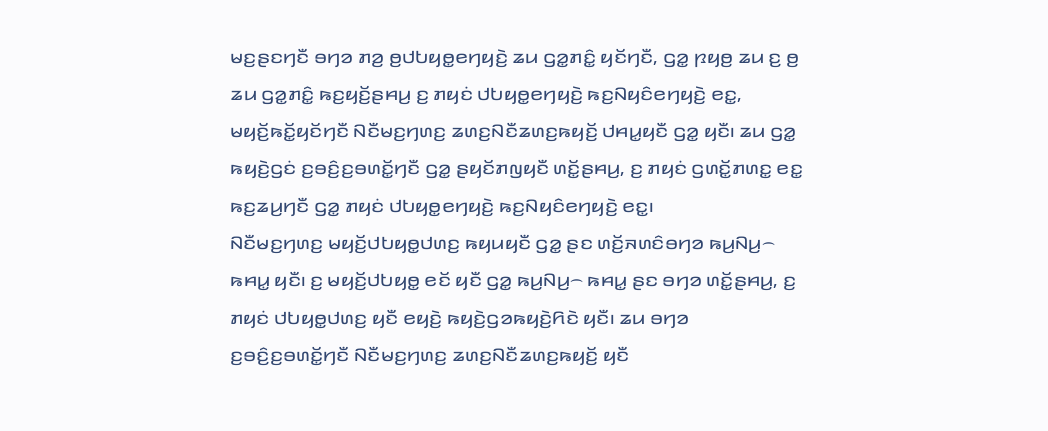ꤗꤢ꤬ꤔꤢꤚꤢꤪ ꤋꤚꤤ ꤊꤤ꤬ ꤥ꤬ꤓꤝꤟꤥ꤭ꤕꤚꤟꤢꤧ꤬ ꤘꤣ ꤞꤤ꤭ꤊꤢꤨ꤭ ꤟꤢꤩꤚꤢꤪ, ꤞꤤ꤭ ꤐꤟꤥ꤬ ꤘꤣ ꤢ꤬ ꤥ꤬ ꤘꤣ ꤞꤤ꤭ꤊꤢꤨ꤭ ꤒꤢ꤬ꤟꤢꤩ꤬ꤔꤌꤣ꤬ ꤢ꤬ ꤊꤟꤢꤦ ꤓꤝꤟꤥ꤭ꤕꤚꤟꤢꤧ꤬ ꤒꤢ꤬ꤡꤟꤢꤨꤕꤚꤟꤢꤧ꤬ ꤕꤢ꤭, ꤗꤟꤢꤩ꤬ꤒꤢꤩ꤭ꤟꤢꤩꤚꤢꤪ ꤡꤢꤪꤗꤢ꤬ꤚꤛꤢ꤬ ꤘꤛꤢ꤬ꤡꤢꤪꤘꤛꤢ꤬ꤒꤟꤢꤩ꤬ ꤓꤌꤣ꤭ꤟꤢꤪ ꤞꤤ꤭ ꤟꤢꤪ꤯ ꤘꤣ ꤞꤤ꤭ ꤒꤟꤢꤧ꤬ꤞꤢꤦ ꤢ꤬ꤋꤢꤨ꤬ꤢ꤬ꤋꤛꤢꤩ꤭ꤚꤢꤪ ꤞꤤ꤭ ꤔꤟꤢꤩꤊꤜꤟꤢꤪ ꤛꤢꤩ꤭ꤔꤌꤣ꤬, ꤢ꤬ ꤊꤟꤢꤦ ꤞꤛꤢꤩ꤭ꤊꤛꤢ꤭ ꤕꤢ꤭ ꤒꤢ꤬ꤘꤣ꤬ꤚꤢꤪ ꤞꤤ꤭ ꤊꤟꤢꤦ ꤓꤝꤟꤥ꤭ꤕꤚꤟꤢꤧ꤬ ꤒꤢ꤬ꤡꤟꤢꤨꤕꤚꤟꤢꤧ꤬ ꤕꤢ꤭꤯
ꤡꤢꤪꤗꤢ꤬ꤚꤛꤢ꤬ ꤗꤟꤢꤩ꤬ꤓꤝꤟꤥ꤭ꤓꤛꤢ꤬ ꤒꤟꤣꤟꤢꤪ ꤞꤤ꤭ ꤔꤢ ꤛꤢꤩ꤬ꤏꤛꤢꤨꤋꤚꤤ ꤒꤣ꤬ꤡꤣ꤬꤮ ꤒꤌꤣ꤭ ꤟꤢꤪ꤯ ꤢ꤬ ꤗꤟꤢꤩ꤬ꤓꤝꤟꤥ꤭ ꤕꤢꤩ ꤟꤢꤪ ꤞꤤ꤭ ꤒꤣ꤬ꤡꤣ꤬꤮ ꤒꤌꤣ꤭ ꤔꤢ ꤋꤚꤤ ꤛꤢꤩ꤭ꤔꤌꤣ꤬, ꤢ꤬ ꤊꤟꤢꤦ ꤓꤝꤟꤥ꤭ꤓꤛꤢ꤬ ꤟꤢꤪ ꤕꤟꤢꤧ꤬ ꤒꤟꤢꤧ꤬ꤞꤤꤒꤟꤢꤧ꤬ꤖꤢꤧ ꤟꤢꤪ꤯ ꤘꤣ ꤋꤚꤤ ꤢ꤬ꤋꤢꤨ꤬ꤢ꤬ꤋꤛꤢꤩ꤭ꤚꤢꤪ ꤡꤢꤪꤗꤢ꤬ꤚꤛꤢ꤬ ꤘꤛꤢ꤬ꤡꤢꤪꤘꤛꤢ꤬ꤒꤟꤢꤩ꤬ ꤟꤢꤪ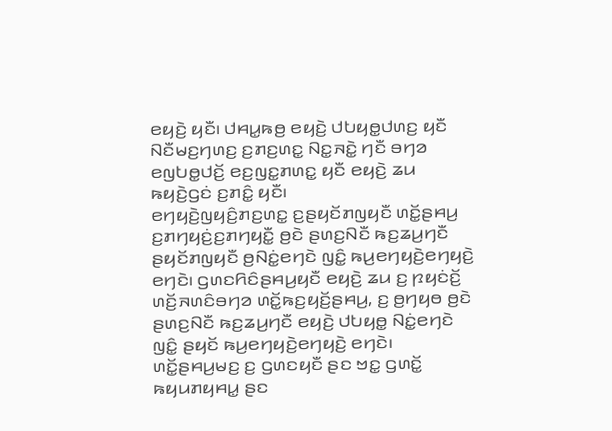ꤕꤟꤢꤧ꤬ ꤟꤢꤪ꤯ ꤓꤌꤣ꤭ꤒꤥ꤬ ꤕꤟꤢꤧ꤬ ꤓꤝꤟꤥ꤭ꤓꤛꤢ꤬ ꤟꤢꤪ ꤡꤢꤪꤗꤢ꤬ꤚꤛꤢ꤬ ꤢ꤬ꤊꤢ꤬ꤛꤢ꤭ ꤡꤢ꤭ꤏꤢꤧ꤭ ꤚꤢꤪ ꤋꤚꤤ ꤕꤜꤝꤥ꤭ꤓꤢꤩ꤬ ꤕꤢ꤬ꤜꤢ꤭ꤊꤛꤢ꤭ ꤟꤢꤪ ꤕꤟꤢꤧ꤬ ꤘꤣ ꤒꤟꤢꤧ꤬ꤞꤢꤦ ꤢ꤬ꤊꤢꤨ꤭ ꤟꤢꤪ꤯
ꤕꤚꤟꤢꤧ꤬ꤜꤟꤢꤨ꤬ꤊꤢ꤬ꤛꤢ꤭ ꤢ꤬ꤔꤟꤢꤩꤊꤜꤟꤢꤪ ꤛꤢꤩ꤭ꤔꤌꤣ꤬ ꤢ꤬ꤊꤚꤟꤢꤦ꤬ꤢ꤬ꤊꤚꤟꤢꤪ꤭ ꤥ꤬ꤢꤧ ꤔꤛꤢ꤬ꤡꤢꤪ ꤒꤢ꤬ꤘꤣ꤬ꤚꤢꤪ ꤔꤟꤢꤩꤊꤜꤟꤢꤪ ꤥ꤬ꤡꤢꤦ꤭ꤕꤚꤢꤧ ꤜꤢꤨ꤭ ꤒꤣ꤬ꤕꤚꤟꤢꤧ꤬ꤕꤚꤟꤢꤧ꤬ ꤕꤚꤢꤧ꤯ ꤞꤛꤢꤖꤢꤨꤔꤌꤣ꤬ꤟꤢꤪ ꤕꤟꤢꤧ꤬ ꤘꤣ ꤢ꤬ ꤐꤟꤢꤦꤢꤩ꤬ ꤛꤢꤩ꤬ꤏꤛꤢꤨꤋꤚꤤ ꤛꤢꤩ꤭ꤒꤢ꤬ꤟꤢꤩ꤬ꤔꤌꤣ꤬, ꤢ꤬ ꤥ꤬ꤚꤟꤥ ꤥ꤬ꤢꤧ ꤔꤛꤢ꤬ꤡꤢꤪ ꤒꤢ꤬ꤘꤣ꤬ꤚꤢꤪ ꤕꤟꤢꤧ꤬ ꤓꤝꤟꤥ꤭ ꤡꤢꤦ꤭ꤕꤚꤢꤧ ꤜꤢꤨ꤭ ꤔꤟꤢꤩ ꤒꤣ꤬ꤕꤚꤟꤢꤧ꤬ꤕꤚꤟꤢꤧ꤬ ꤕꤚꤢꤧ꤯
ꤛꤢꤩ꤭ꤔꤌꤣ꤬ꤗꤢ꤬ ꤢ꤬ ꤞꤛꤢꤟꤢꤪ ꤔꤢ ꤠꤢ꤭ ꤞꤛꤢꤩ꤭ ꤒꤟꤣꤊꤟꤌꤣ꤭ ꤔꤢ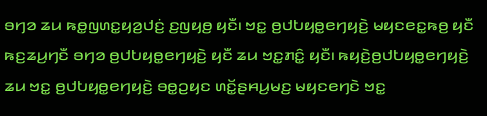ꤋꤚꤤ ꤘꤣ ꤒꤥ꤭ꤜꤛꤢ꤭ꤟꤤ꤬ꤓꤢꤦ꤬ ꤢ꤬ꤜꤟꤥ꤬ ꤟꤢꤪ꤯ ꤠꤢ꤭ ꤥ꤬ꤓꤝꤟꤥ꤭ꤕꤚꤟꤢꤧ꤬ ꤗꤟꤢꤕꤢ꤭ꤒꤥ꤬ ꤟꤢꤪ ꤒꤢ꤬ꤘꤣ꤬ꤚꤢꤪ ꤋꤚꤤ ꤥ꤬ꤓꤝꤟꤥ꤭ꤕꤚꤟꤢꤧ꤬ ꤟꤢꤪ ꤘꤣ ꤠꤢ꤭ꤊꤢꤨ꤭ ꤟꤢꤪ꤯ ꤒꤟꤢꤧ꤬ꤥ꤬ꤓꤝꤟꤥ꤭ꤕꤚꤟꤢꤧ꤬ ꤘꤣ ꤠꤢ꤭ ꤥ꤬ꤓꤝꤟꤥ꤭ꤕꤚꤟꤢꤧ꤬ ꤋꤥ꤭ꤑꤟꤢ ꤛꤢꤩ꤭ꤔꤌꤣ꤬ꤗꤢ꤬ ꤗꤟꤢꤕꤚꤢꤧ ꤠꤢ꤭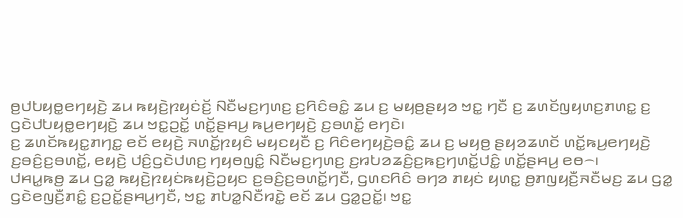ꤥ꤬ꤓꤝꤟꤥ꤭ꤕꤚꤟꤢꤧ꤬ ꤘꤣ ꤒꤟꤢꤧ꤬ꤐꤟꤢꤦꤢꤩ꤬ ꤡꤢꤪꤗꤢ꤬ꤚꤛꤢ꤬ ꤢ꤬ꤖꤢꤨꤋꤢꤨ꤭ ꤘꤣ ꤢ꤬ ꤗꤟꤥ꤬ꤔꤟꤤ ꤠꤢ꤭ ꤚꤢꤪ ꤢ꤬ ꤘꤛꤢꤩꤜꤟꤛꤢ꤬ꤊꤛꤢ꤭ ꤢ꤬ ꤞꤢꤧꤓꤝꤟꤥ꤭ꤕꤚꤟꤢꤧ꤬ ꤘꤣ ꤠꤢ꤭ꤑꤢꤩ꤭ ꤛꤢꤩ꤭ꤔꤌꤣ꤬ ꤒꤣ꤬ꤕꤚꤟꤢꤧ꤬ ꤢ꤬ꤋꤛꤢꤩ꤭ ꤕꤚꤢꤧ꤯
ꤢ꤬ ꤘꤛꤢꤩꤒꤟꤢ꤭ꤊꤚꤢ꤭ ꤕꤢꤩ ꤕꤟꤢꤧ꤬ ꤏꤛꤢꤩ꤭ꤐꤟꤢꤨ ꤗꤟꤢꤟꤢꤪ ꤢ꤬ ꤖꤢꤨꤕꤚꤟꤢꤧ꤬ꤋꤢꤨ꤭ ꤘꤣ ꤢ꤬ ꤗꤟꤥ꤬ ꤔꤟꤤꤘꤛꤢꤩ ꤛꤢꤩ꤭ꤒꤣ꤬ꤕꤚꤟꤢꤧ꤬ ꤢ꤬ꤋꤢꤨ꤬ꤢ꤬ꤋꤛꤢꤩ꤭, ꤕꤟꤢꤧ꤬ ꤓꤢꤨ꤬ꤞꤢꤧꤓꤛꤢ꤬ ꤚꤟꤥꤜꤢꤨ꤭ ꤡꤢꤪꤗꤢ꤬ꤚꤛꤢ꤬ ꤢ꤬ꤙꤝꤤꤘꤢꤨ꤬ꤢ꤬ꤒꤢ꤬ꤚꤛꤢꤩ꤭ꤓꤢꤨ꤭ ꤛꤢꤩ꤭ꤔꤌꤣ꤬ ꤕꤥ꤮꤯
ꤓꤌꤣ꤭ꤒꤥ꤬ ꤘꤣ ꤞꤤ꤭ ꤒꤟꤢꤧ꤬ꤐꤟꤢꤦꤒꤟꤢꤧ꤬ꤑꤟꤢ ꤢ꤬ꤋꤢꤨ꤬ꤢ꤬ꤋꤛꤢꤩ꤭ꤚꤢꤪ, ꤞꤛꤢꤖꤢꤨ ꤋꤚꤤ ꤊꤟꤢꤦ ꤟꤛꤢ꤭ ꤥ꤬ꤊꤜꤟꤢꤪ꤬ꤏꤢꤪꤗꤢ꤬ ꤘꤣ ꤞꤤ꤭ ꤞꤢꤧꤕꤜꤢꤪ꤬ꤊꤢꤨ꤭ ꤢ꤬ꤑꤢꤩ꤭ꤔꤌꤣ꤬ꤚꤢꤪ, ꤠꤢ꤭ ꤊꤝꤤ꤭ꤡꤢꤪꤙꤢꤧ꤭ ꤕꤢꤩ ꤘꤣ ꤞꤤ꤭ꤑꤢꤩ꤭꤯ ꤠꤢ꤭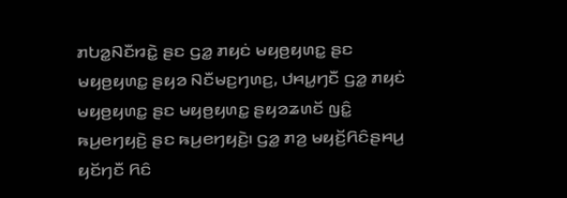ꤊꤝꤤ꤭ꤡꤢꤪꤙꤢꤧ꤭ ꤔꤢ ꤞꤤ꤭ ꤊꤟꤢꤦ ꤗꤟꤥ꤬ꤟꤛꤢ꤭ ꤔꤢ ꤗꤟꤥ꤬ꤟꤛꤢ꤭ ꤔꤟꤤ ꤡꤢꤪꤗꤢ꤬ꤚꤛꤢ꤬, ꤓꤌꤣ꤭ꤚꤢꤪ ꤞꤤ꤭ ꤊꤟꤢꤦ ꤗꤟꤥ꤬ꤟꤛꤢ꤭ ꤔꤢ ꤗꤟꤥ꤬ꤟꤛꤢ꤭ ꤔꤟꤤꤘꤛꤢꤩ ꤜꤢꤨ꤭ ꤒꤣ꤬ꤕꤚꤟꤢꤧ꤬ ꤔꤢ ꤒꤣ꤬ꤕꤚꤟꤢꤧ꤬꤯ ꤞꤤ꤭ ꤊꤤ꤬ ꤗꤟꤢꤩ꤬ꤖꤢꤨꤔꤌꤣ꤬ ꤟꤢꤩꤚꤢꤪ ꤖꤢꤨ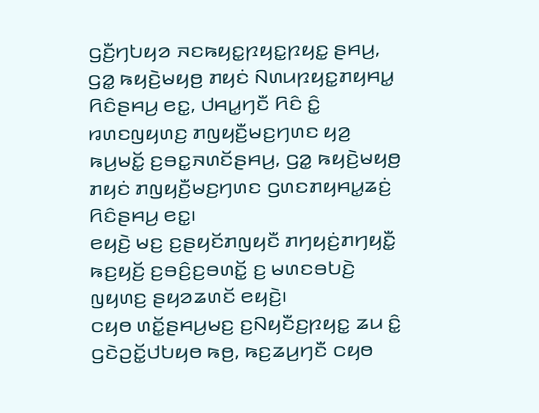ꤞꤢꤪ꤬ꤚꤝꤟꤤ ꤏꤢꤒꤟꤢ꤭ꤐꤟꤢ꤭ꤐꤟꤢ꤭ ꤔꤌꤣ꤬, ꤞꤤ꤭ ꤒꤟꤢꤧ꤬ꤗꤟꤥ꤬ ꤊꤟꤢꤦ ꤡꤛꤣꤐꤟꤢ꤭ꤊꤟꤌꤣ꤭ ꤖꤢꤨꤔꤌꤣ꤬ ꤕꤢ꤭, ꤓꤌꤣ꤭ꤚꤢꤪ ꤖꤢꤨ ꤢꤨ꤭ ꤙꤛꤢꤜꤟꤛꤢ꤬ ꤊꤜꤟꤢꤪ꤬ꤗꤢ꤬ꤚꤛꤢ ꤟꤤ꤬ ꤒꤣ꤬ꤗꤢꤩ꤭ ꤢ꤬ꤋꤢ꤭ꤏꤛꤢꤩꤔꤌꤣ꤬, ꤞꤤ꤭ ꤒꤟꤢꤧ꤬ꤗꤟꤥ꤬ ꤊꤟꤢꤦ ꤊꤜꤟꤢꤪ꤬ꤗꤢ꤬ꤚꤛꤢ ꤞꤛꤢꤊꤟꤌꤣ꤭ꤘꤢꤦ꤬ ꤖꤢꤨꤔꤌꤣ꤬ ꤕꤢ꤭꤯
ꤕꤟꤢꤧ꤬ ꤗꤢ꤬ ꤢ꤬ꤔꤟꤢꤩꤊꤜꤟꤢꤪ ꤊꤚꤟꤢꤦ꤬ꤊꤚꤟꤢꤪ꤭ ꤒꤢ꤬ꤟꤢꤩ꤬ ꤢ꤬ꤋꤢꤨ꤬ꤢ꤬ꤋꤛꤢꤩ꤭ ꤢ꤬ ꤗꤛꤢꤋꤝꤢꤧ꤬ ꤜꤟꤛꤢ꤬ ꤔꤟꤤꤘꤛꤢꤩ ꤕꤟꤢꤧ꤬꤯
ꤍꤟꤥ ꤛꤢꤩ꤭ꤔꤌꤣ꤬ꤗꤢ꤬ ꤢ꤬ꤡꤟꤢꤪꤢ꤬ꤐꤟꤢ꤭ ꤘꤣ ꤢꤨ꤭ ꤞꤢꤧꤑꤢꤩ꤭ꤓꤝꤟꤥ ꤒꤥ꤬, ꤒꤢ꤬ꤘꤣ꤬ꤚꤢꤪ ꤍꤟꤥ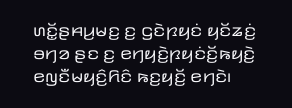ꤛꤢꤩ꤭ꤔꤌꤣ꤬ꤗꤢ꤬ ꤢ꤬ ꤞꤢꤧꤐꤟꤢꤦ ꤟꤢꤩꤘꤢꤦ꤬ ꤋꤚꤤ ꤔꤢ ꤢ꤬ ꤕꤚꤟꤢꤧ꤬ꤐꤟꤢꤦꤢꤩ꤬ꤒꤟꤢꤧ꤬ ꤕꤜꤢꤪꤗꤟꤢꤨ꤬ꤖꤢꤨ ꤒꤢ꤬ꤟꤢꤩ꤬ ꤕꤚꤢꤧ꤯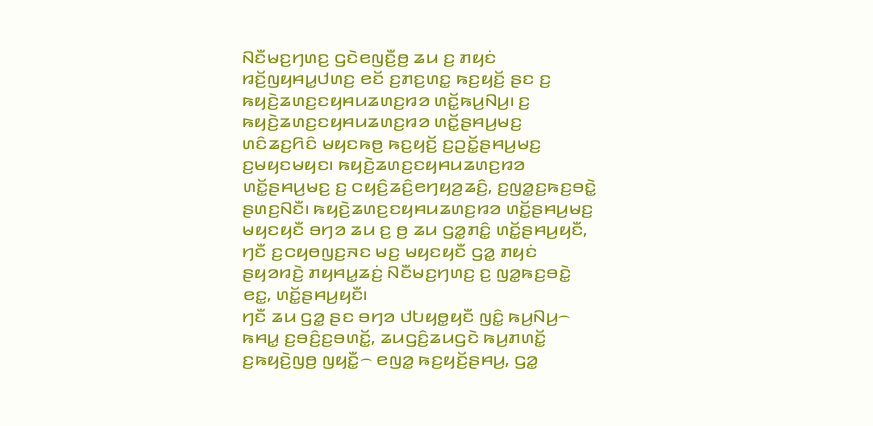ꤡꤢꤪꤗꤢ꤬ꤚꤛꤢ꤬ ꤞꤢꤧꤕꤜꤢꤪ꤬ꤥ꤬ ꤘꤣ ꤢ꤬ ꤊꤟꤢꤦ ꤙꤢꤩ꤬ꤜꤟꤌꤣ꤭ꤓꤛꤢ꤬ ꤕꤢꤩ ꤢ꤬ꤊꤢ꤬ꤛꤢ꤭ ꤒꤢ꤬ꤟꤢꤩ꤬ ꤔꤢ ꤢ꤬ ꤒꤟꤢꤧ꤬ꤘꤛꤢ꤬ꤢꤟꤌꤣꤘꤛꤢ꤬ꤙꤤ ꤛꤢꤩ꤭ꤒꤣ꤬ꤡꤣ꤬꤯ ꤢ꤬ ꤒꤟꤢꤧ꤬ꤘꤛꤢ꤬ꤢꤟꤌꤣꤘꤛꤢ꤬ꤙꤤ ꤛꤢꤩ꤭ꤔꤌꤣ꤬ꤗꤢ꤬ ꤛꤢꤨꤘꤢ꤬ꤖꤢꤨ ꤗꤟꤢꤒꤥ꤬ ꤒꤢ꤬ꤟꤢꤩ꤬ ꤢ꤬ꤑꤢꤩ꤭ꤔꤌꤣ꤬ꤗꤢ꤬ ꤢ꤬ꤗꤟꤢꤗꤟꤢ꤯ ꤒꤟꤢꤧ꤬ꤘꤛꤢ꤬ꤢꤟꤌꤣꤘꤛꤢ꤬ꤙꤤ ꤛꤢꤩ꤭ꤔꤌꤣ꤬ꤗꤢ꤬ ꤢ꤬ ꤍꤟꤢꤨ꤬ꤘꤢꤨ꤬ꤕꤚꤟꤤ꤬ꤘꤢꤨ꤬, ꤢ꤬ꤜꤤ꤭ꤢ꤬ꤒꤢ꤬ꤋꤢꤧ꤭ ꤔꤛꤢ꤬ꤡꤢꤪ꤯ ꤒꤟꤢꤧ꤬ꤘꤛꤢ꤬ꤢꤟꤌꤣꤘꤛꤢ꤬ꤙꤤ ꤛꤢꤩ꤭ꤔꤌꤣ꤬ꤗꤢ꤬ ꤗꤟꤢꤟꤢꤪ ꤋꤚꤤ ꤘꤣ ꤢ꤬ ꤥ꤬ ꤘꤣ ꤞꤤ꤭ꤊꤢꤨ꤭ ꤛꤢꤩ꤭ꤔꤌꤣ꤬ꤟꤢꤪ, ꤚꤢꤪ ꤢ꤬ꤍꤟꤥꤜꤢ꤬ꤏꤢ ꤗꤢ꤬ ꤗꤟꤢꤟꤢꤪ ꤞꤤ꤭ ꤊꤟꤢꤦ ꤔꤟꤤꤙꤢꤧ꤬ ꤊꤟꤌꤣ꤭ꤘꤢꤦ꤬ ꤡꤢꤪꤗꤢ꤬ꤚꤛꤢ꤬ ꤢ꤬ ꤜꤤ꤭ꤒꤢ꤬ꤋꤢꤧ꤭ ꤕꤢ꤭, ꤛꤢꤩ꤭ꤔꤌꤣ꤬ꤟꤢꤪ꤯
ꤚꤢꤪ ꤘꤣ ꤞꤤ꤭ ꤔꤢ ꤋꤚꤤ ꤓꤝꤟꤥ꤭ꤟꤢꤪ ꤜꤢꤨ꤭ ꤒꤣ꤬ꤡꤣ꤬꤮ ꤒꤌꤣ꤭ ꤢ꤬ꤋꤢꤨ꤬ꤢ꤬ꤋꤛꤢꤩ꤭, ꤘꤣꤞꤢꤨ꤬ꤘꤣꤞꤢꤧ ꤒꤣ꤬ꤊꤛꤢꤩ꤭ ꤢ꤬ꤒꤟꤢꤧ꤬ꤜꤥ꤬ ꤜꤟꤢꤪ꤭꤮ ꤕꤜꤤ꤭ ꤒꤢ꤬ꤟꤢꤩ꤬ꤔꤌꤣ꤬, ꤞꤤ꤭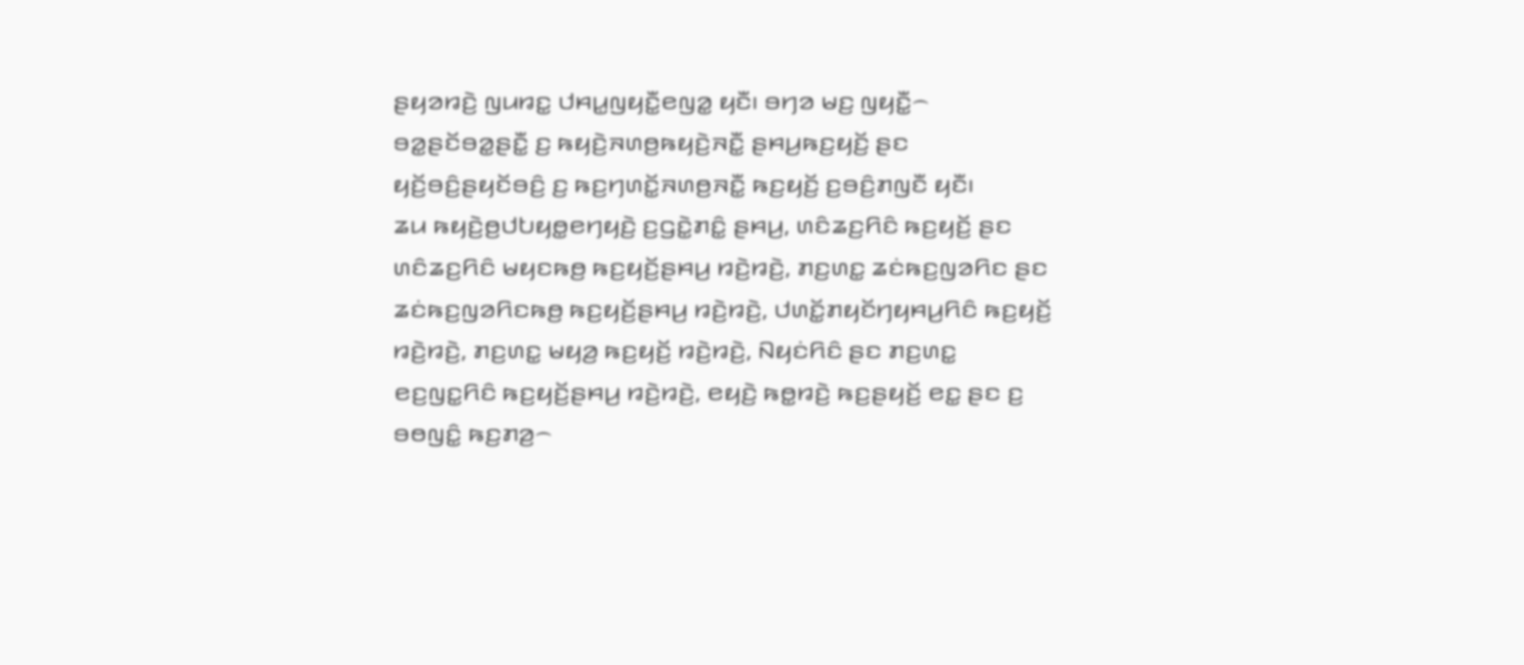ꤔꤟꤤꤙꤢꤧ꤬ ꤜꤣꤙꤢ꤭ ꤓꤌꤣ꤭ꤜꤟꤢꤪ꤭ꤕꤜꤤ꤭ ꤟꤢꤪ꤯ ꤋꤚꤤ ꤗꤢ꤬ ꤜꤟꤢꤪ꤭꤮ ꤋꤤ꤭ꤔꤢꤩꤋꤤ꤭ꤔꤢꤪ꤭ ꤢ꤬ ꤒꤟꤢꤧ꤬ꤏꤛꤥ꤬ꤒꤟꤢꤧ꤬ꤏꤢꤪ꤭ ꤔꤌꤣ꤬ꤒꤢ꤬ꤟꤢꤩ꤬ ꤔꤢ ꤟꤢꤩ꤬ꤋꤢꤨ꤬ꤔꤟꤢꤩꤋꤢꤨ꤬ ꤢ꤬ ꤒꤢ꤬ꤚꤛꤢꤩ꤭ꤏꤛꤥ꤬ꤏꤢꤪ꤭ ꤒꤢ꤬ꤟꤢꤩ꤬ ꤢ꤬ꤋꤢꤨ꤬ꤊꤜꤢꤪ ꤟꤢꤪ꤯
ꤘꤣ ꤒꤟꤢꤧ꤬ꤥ꤬ꤓꤝꤟꤥ꤭ꤕꤚꤟꤢꤧ꤬ ꤢ꤬ꤞꤢꤧ꤭ꤊꤢꤨ꤭ ꤔꤌꤣ꤬, ꤛꤢꤨꤘꤢ꤬ꤖꤢꤨ ꤒꤢ꤬ꤟꤢꤩ꤬ ꤔꤢ ꤛꤢꤨꤘꤢ꤬ꤖꤢꤨ ꤗꤟꤢꤒꤥ꤬ ꤒꤢ꤬ꤟꤢꤩ꤬ꤔꤌꤣ꤬ ꤙꤢꤧ꤬ꤙꤢꤧ꤬, ꤊꤢ꤬ꤛꤢ꤭ ꤘꤢꤦꤒꤢ꤬ꤜꤤꤖꤢ ꤔꤢ ꤘꤢꤦꤒꤢ꤬ꤜꤤꤖꤢꤒꤥ꤬ ꤒꤢ꤬ꤟꤢꤩ꤬ꤔꤌꤣ꤬ ꤙꤢꤧ꤬ꤙꤢꤧ꤬, ꤓꤛꤢꤩ꤭ꤊꤟꤢꤩꤚꤟꤌꤣ꤬ꤖꤢꤨ ꤒꤢ꤬ꤟꤢꤩ꤬ ꤙꤢꤧ꤬ꤙꤢꤧ꤬, ꤊꤢ꤬ꤛꤢ꤭ ꤗꤟꤤ꤬ ꤒꤢ꤬ꤟꤢꤩ꤬ ꤙꤢꤧ꤬ꤙꤢꤧ꤬, ꤡꤟꤢꤦꤖꤢꤨ ꤔꤢ ꤊꤢ꤬ꤛꤢ꤭ ꤕꤢ꤬ꤜꤢ꤭ꤖꤢꤨ ꤒꤢ꤬ꤟꤢꤩ꤬ꤔꤌꤣ꤬ ꤙꤢꤧ꤬ꤙꤢꤧ꤬, ꤕꤟꤢꤧ꤬ ꤒꤥ꤭ꤙꤢꤧ꤬ ꤒꤢ꤬ꤔꤟꤢꤩ꤬ ꤕꤢ꤭ ꤔꤢ ꤢ꤬ ꤋꤥꤜꤢꤨ꤭ ꤒꤢ꤬ꤊꤤ꤬꤮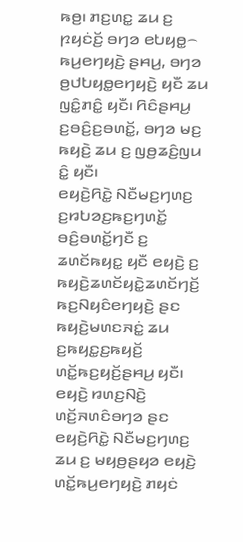ꤒꤥ꤬꤯ ꤊꤢ꤬ꤛꤢ꤭ ꤘꤣ ꤢ꤬ ꤐꤟꤢꤦꤢꤩ꤬ ꤋꤚꤤ ꤕꤝꤟꤥ꤭꤮ ꤒꤣ꤬ꤕꤚꤟꤢꤧ꤬ ꤔꤌꤣ꤬, ꤋꤚꤤ ꤥ꤬ꤓꤝꤟꤥ꤭ꤕꤚꤟꤢꤧ꤬ ꤟꤢꤪ ꤘꤣ ꤜꤢꤨ꤭ꤊꤢꤨ꤭ ꤟꤢꤪ꤯ ꤖꤢꤨꤔꤌꤣ꤬ ꤢ꤬ꤋꤢꤨ꤬ꤢ꤬ꤋꤛꤢꤩ꤭, ꤋꤚꤤ ꤗꤢ꤬ ꤒꤟꤢꤧ꤬ ꤘꤣ ꤢ꤬ ꤜꤥ꤬ꤘꤢꤨ꤬ꤜꤣ ꤢꤨ꤭ ꤟꤢꤪ꤯
ꤕꤟꤢꤧ꤬ꤖꤢꤧ꤭ ꤡꤢꤪꤗꤢ꤬ꤚꤛꤢ꤬ ꤢ꤬ꤙꤝꤤꤢ꤬ꤒꤢ꤬ꤚꤛꤢꤩ꤭ ꤋꤢꤨ꤬ꤋꤛꤢꤩ꤭ꤚꤢꤪ ꤢ꤬ ꤘꤛꤢꤩꤒꤟꤢ꤭ ꤟꤢꤪ ꤕꤟꤢꤧ꤬ ꤢ꤬ ꤒꤟꤢꤧ꤬ꤘꤛꤢꤩꤟꤢꤧ꤭ꤘꤛꤢꤩꤚꤢꤩ꤬ ꤒꤢ꤬ꤡꤟꤢꤨꤕꤚꤟꤢꤧ꤬ ꤔꤢ ꤒꤟꤢꤧ꤬ꤗꤛꤢꤏꤢꤦ꤭ ꤘꤣ ꤢ꤬ꤒꤟꤢ꤭ꤢ꤬ꤒꤟꤢꤩ꤬ ꤛꤢꤩ꤭ꤒꤢ꤬ꤟꤢꤩ꤬ꤔꤌꤣ꤬ ꤟꤢꤪ꤯ ꤕꤟꤢꤧ꤬ ꤙꤛꤢ꤬ꤡꤢꤧ꤬ ꤛꤢꤩ꤬ꤏꤛꤢꤨꤋꤚꤤ ꤔꤢ ꤕꤟꤢꤧ꤬ꤖꤢꤧ꤭ ꤡꤢꤪꤗꤢ꤬ꤚꤛꤢ꤬ ꤘꤣ ꤢ꤬ ꤗꤟꤥ꤬ꤔꤟꤤ ꤕꤟꤢꤧ꤬ ꤛꤢꤩ꤭ꤒꤣ꤬ꤕꤚꤟꤢꤧ꤬ ꤊꤟꤢꤦ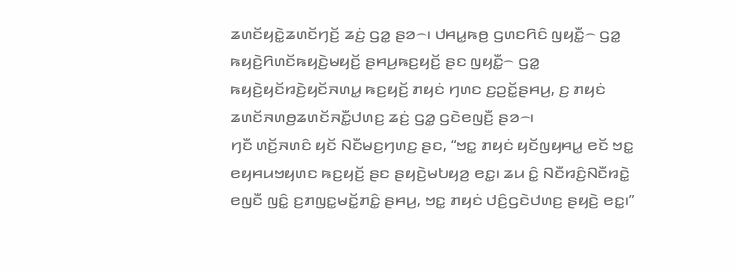ꤘꤛꤢꤩꤟꤢꤧ꤭ꤘꤛꤢꤩꤚꤢꤩ꤬ ꤘꤢꤦ꤬ ꤞꤤ꤭ ꤔꤤ꤮꤯ ꤓꤌꤣ꤭ꤒꤥ꤬ ꤞꤛꤢꤖꤢꤨ ꤜꤟꤢꤪ꤭꤮ ꤞꤤ꤭ ꤒꤟꤢꤧ꤬ꤖꤛꤢꤩꤒꤟꤢꤧ꤬ꤗꤟꤢꤩ꤬ ꤔꤌꤣ꤬ꤒꤢ꤬ꤟꤢꤩ꤬ ꤔꤢ ꤜꤟꤢꤪ꤭꤮ ꤞꤤ꤭ ꤒꤟꤢꤧ꤬ꤟꤢꤩꤙꤢꤧ꤬ꤟꤢꤩꤏꤛꤣ꤭ ꤒꤢ꤬ꤟꤢꤩ꤬ ꤊꤟꤢꤦ ꤚꤛꤢ ꤢ꤬ꤑꤢꤩ꤭ꤔꤌꤣ꤬, ꤢ꤬ ꤊꤟꤢꤦ ꤘꤛꤢꤩꤏꤛꤥ꤬ꤘꤛꤢꤩꤏꤢꤪ꤭ꤓꤛꤢ꤬ ꤘꤢꤦ꤬ ꤞꤤ꤭ ꤞꤢꤧꤕꤜꤢꤪ꤬ ꤔꤤ꤮꤯
ꤚꤢꤪ ꤛꤢꤩ꤬ꤏꤛꤢꤨ ꤟꤢꤩ ꤡꤢꤪꤗꤢ꤬ꤚꤛꤢ꤬ ꤔꤢ, “ꤠꤢ꤭ ꤊꤟꤢꤦ ꤟꤢꤩꤜꤟꤌꤣ꤭ ꤕꤢꤩ ꤠꤢ꤭ ꤕꤟꤌꤣꤠꤟꤛꤢ ꤒꤢ꤬ꤟꤢꤩ꤬ ꤔꤢ ꤔꤟꤢꤧ꤬ꤗꤝꤟꤤ꤬ ꤕꤢ꤭꤯ ꤘꤣ ꤢꤨ꤭ ꤡꤢꤪꤙꤢꤨ꤬ꤡꤢꤪꤙꤢꤧ꤭ ꤕꤜꤢꤪ ꤜꤢꤨ꤭ ꤢ꤬ꤊꤜꤢ꤭ꤗꤢꤩ꤭ꤊꤢꤨ꤭ ꤔꤌꤣ꤬, ꤠꤢ꤭ ꤊꤟꤢꤦ ꤓꤢꤨ꤬ꤞꤢꤧꤓꤛꤢ꤬ ꤔꤟꤢꤧ꤬ ꤕꤢ꤭꤯”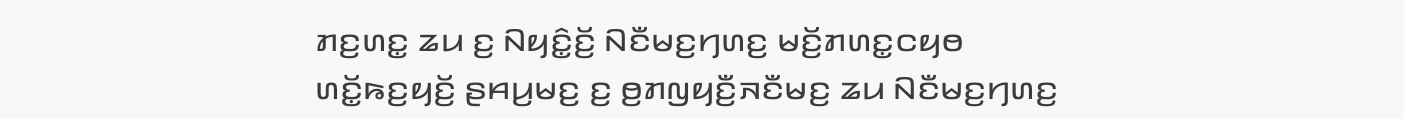ꤊꤢ꤬ꤛꤢ꤭ ꤘꤣ ꤢ꤬ ꤡꤟꤢꤨ꤭ꤢꤩ꤬ ꤡꤢꤪꤗꤢ꤬ꤚꤛꤢ꤬ ꤗꤢꤩ꤬ꤊꤛꤢ꤭ꤍꤟꤥ ꤛꤢꤩ꤭ꤒꤢ꤬ꤟꤢꤩ꤬ ꤔꤌꤣ꤬ꤗꤢ꤬ ꤢ꤬ ꤥ꤬ꤊꤜꤟꤢꤪ꤬ꤏꤢꤪꤗꤢ꤬ ꤘꤣ ꤡꤢꤪꤗꤢ꤬ꤚꤛꤢ꤬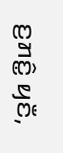ꤢ꤬ꤊꤢꤨ꤭ ꤟꤢꤪ,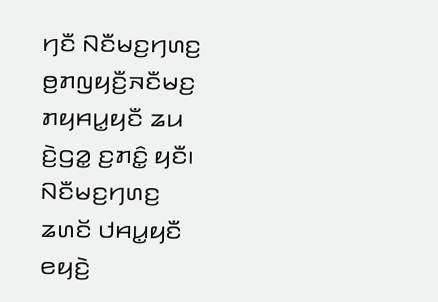ꤚꤢꤪ ꤡꤢꤪꤗꤢ꤬ꤚꤛꤢ꤬ ꤥ꤬ꤊꤜꤟꤢꤪ꤬ꤏꤢꤪꤗꤢ꤬ ꤊꤟꤌꤣ꤭ꤟꤢꤪ ꤘꤣ ꤢꤧ꤬ꤞꤤ꤭ ꤢ꤬ꤊꤢꤨ꤭ ꤟꤢꤪ꤯ ꤡꤢꤪꤗꤢ꤬ꤚꤛꤢ꤬ ꤘꤛꤢꤩ ꤓꤌꤣ꤭ꤟꤢꤪ ꤕꤟꤢꤧ꤬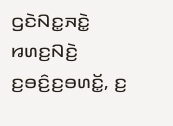ꤞꤢꤧꤡꤢ꤭ꤏꤢꤧ꤭ ꤙꤛꤢ꤬ꤡꤢꤧ꤬ ꤢ꤬ꤋꤢꤨ꤬ꤢ꤬ꤋꤛꤢꤩ꤭, ꤢ꤬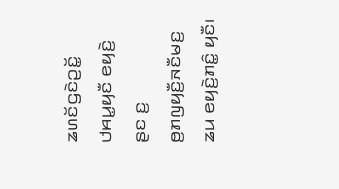ꤘꤛꤢꤩꤞꤢꤧꤑꤢꤩ꤭ ꤓꤌꤣ꤭ꤟꤢꤪ ꤕꤟꤢꤧ꤬ ꤔꤢ ꤢ꤬ ꤥ꤬ꤊꤜꤟꤢꤪ꤬ꤏꤢꤪꤗꤢ꤬ ꤘꤣ ꤕꤟꤢꤧ꤬ꤊꤢꤨ꤭ ꤟꤢꤪ꤯